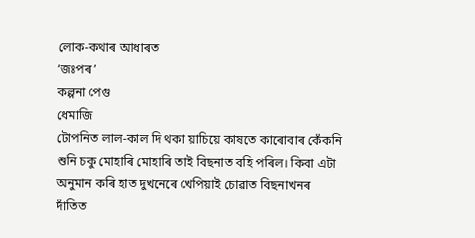লোক-কথাৰ আধাৰত
‘জঃপৰ’
কল্পনা পেগু
ধেমাজি
টোপনিত লাল-কাল দি থকা য়াচিয়ে কাষতে কাৰোবাৰ কেঁকনি শুনি চকু মোহাৰি মোহাৰি তাই বিছনাত বহি পৰিল। কিবা এটা অনুমান কৰি হাত দুখনেৰে খেপিয়াই চোৱাত বিছনাখনৰ দাঁতিত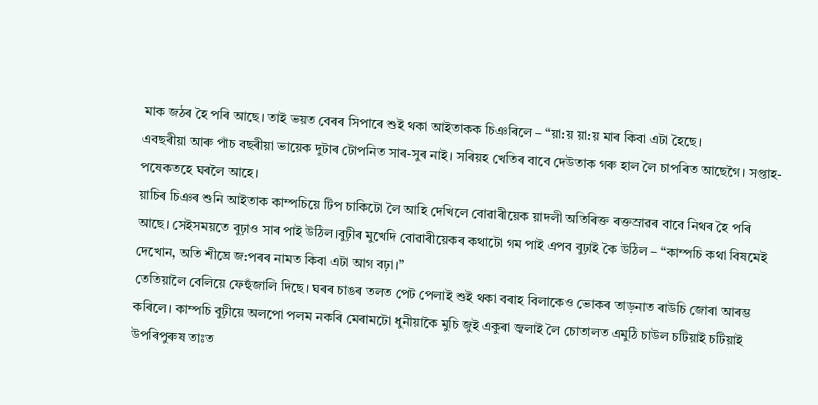মাক জঠৰ হৈ পৰি আছে। তাই ভয়ত বেৰৰ সিপাৰে শুই থকা আইতাকক চিঞৰিলে – “য়া:য় য়া:য় মাৰ কিবা এটা হৈছে।
এবছৰীয়া আৰু পাঁচ বছৰীয়া ভায়েক দুটাৰ টোপনিত সাৰ-সুৰ নাই। সৰিয়হ খেতিৰ বাবে দেউতাক গৰু হাল লৈ চাপৰিত আছেগৈ। সপ্তাহ-পষেকতহে ঘৰলৈ আহে।
য়াচিৰ চিঞৰ শুনি আইতাক কাম্পচিয়ে টিপ চাকিটো লৈ আহি দেখিলে বোৱাৰীয়েক য়াদলী অতিৰিক্ত ৰক্তস্ৰাৱৰ বাবে নিথৰ হৈ পৰি আছে। সেইসময়তে বুঢ়াও সাৰ পাই উঠিল।বুঢ়ীৰ মুখেদি বোৱাৰীয়েকৰ কথাটো গম পাই এপব বুঢ়াই কৈ উঠিল – “কাম্পচি কথা বিষমেই দেখোন, অতি শীঘ্ৰে জ:পৰৰ নামত কিবা এটা আগ বঢ়া।”
তেতিয়ালৈ বেলিয়ে ফেহুঁজালি দিছে। ঘৰৰ চাঙৰ তলত পেট পেলাই শুই থকা বৰাহ বিলাকেও ভোকৰ তাড়নাত ৰাউচি জোৰা আৰম্ভ কৰিলে। কাম্পচি বুঢ়ীয়ে অলপো পলম নকৰি মেৰামটো ধুনীয়াকৈ মুচি জুই একুৰা জ্বলাই লৈ চোতালত এমুঠি চাউল চটিয়াই চটিয়াই উপৰিপুৰুষ তাঃত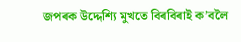জপৰক উদ্দেশ্যি মুখতে বিৰবিৰাই ক’বলৈ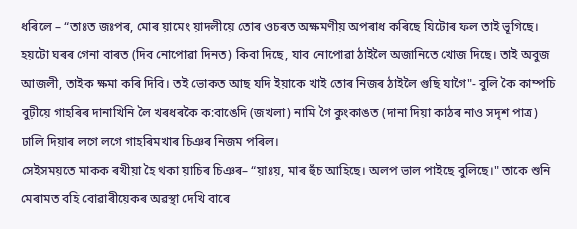ধৰিলে – “তাঃত জঃপৰ, মোৰ য়ামেং য়াদলীয়ে তোৰ ওচৰত অক্ষমণীয় অপৰাধ কৰিছে যিটোৰ ফল তাই ভূগিছে। হয়টো ঘৰৰ গেনা বাৰত (দিব নোপোৱা দিনত) কিবা দিছে, যাব নোপোৱা ঠাইলৈ অজানিতে খোজ দিছে। তাই অবুজ আজলী, তাইক ক্ষমা কৰি দিবি। তই ভোকত আছ যদি ইয়াকে খাই তোৰ নিজৰ ঠাইলৈ গুছি যাগৈ"- বুলি কৈ কাম্পচি বুঢ়ীয়ে গাহৰিৰ দানাখিনি লৈ খৰধৰকৈ ক:বাঙেদি (জখলা) নামি গৈ কুংকাঙত (দানা দিয়া কাঠৰ নাও সদৃশ পাত্ৰ) ঢালি দিয়াৰ লগে লগে গাহৰিমখাৰ চিঞৰ নিজম পৰিল।
সেইসময়তে মাকক ৰখীয়া হৈ থকা য়াচিৰ চিঞৰ– “য়াঃয়, মাৰ হুঁচ আহিছে। অলপ ভাল পাইছে বুলিছে।" তাকে শুনি মেৰামত বহি বোৱাৰীয়েকৰ অৱস্থা দেখি বাৰে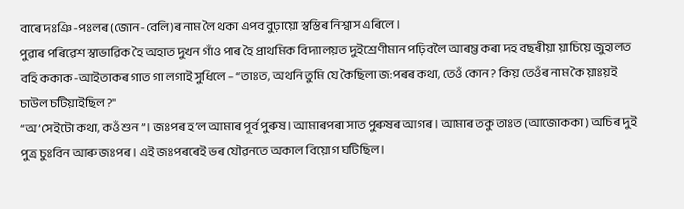বাৰে দঃঞি-পঃলৰ (জোন-বেলি)ৰ নাম লৈ থকা এপব বুঢ়ায়ো স্বস্তিৰ নিশ্বাস এৰিলে ।
পুৱাৰ পৰিৱেশ স্বাভাৱিক হৈ অহাত দুখন গাঁও পাৰ হৈ প্ৰাথমিক বিদ্যালয়ত দুইশ্ৰেণীমান পঢ়িবলৈ আৰম্ভ কৰা দহ বছৰীয়া য়াচিয়ে জুহালত বহি ককাক-আইতাকৰ গাত গা লগাই সুধিলে – “তাঃত, অথনি তুমি যে কৈছিলা জ:পৰৰ কথা, তেওঁ কোন ? কিয় তেওঁৰ নাম কৈ য়াঃয়ই চাউল চটিয়াইছিল ?"
“অ’সেইটো কথা, কওঁ শুন”। জঃপৰ হ’ল আমাৰ পূৰ্ব পুৰুষ। আমাৰপৰা সাত পুৰুষৰ আগৰ। আমাৰ তকু তাঃত (আজোককা) অচিৰ দুই পুত্ৰ চুঃবিন আৰু জঃপৰ। এই জঃপৰৰেই ভৰ যৌৱনতে অকাল বিয়োগ ঘটিছিল।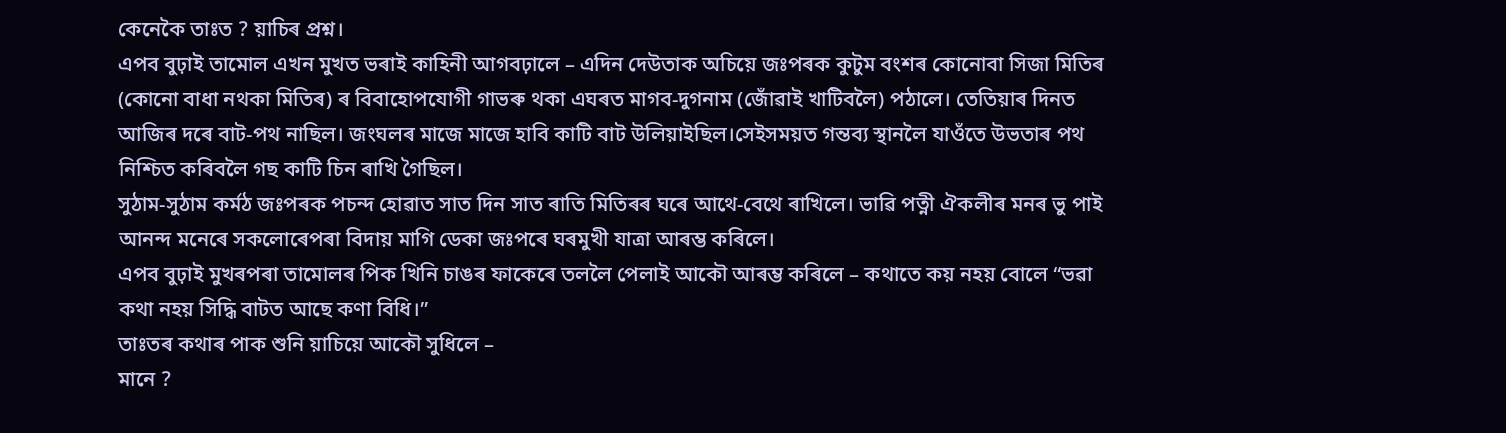কেনেকৈ তাঃত ? য়াচিৰ প্ৰশ্ন।
এপব বুঢ়াই তামোল এখন মুখত ভৰাই কাহিনী আগবঢ়ালে – এদিন দেউতাক অচিয়ে জঃপৰক কুটুম বংশৰ কোনোবা সিজা মিতিৰ (কোনো বাধা নথকা মিতিৰ) ৰ বিবাহোপযোগী গাভৰু থকা এঘৰত মাগব-দুগনাম (জোঁৱাই খাটিবলৈ) পঠালে। তেতিয়াৰ দিনত আজিৰ দৰে বাট-পথ নাছিল। জংঘলৰ মাজে মাজে হাবি কাটি বাট উলিয়াইছিল।সেইসময়ত গন্তব্য স্থানলৈ যাওঁতে উভতাৰ পথ নিশ্চিত কৰিবলৈ গছ কাটি চিন ৰাখি গৈছিল।
সুঠাম-সুঠাম কৰ্মঠ জঃপৰক পচন্দ হোৱাত সাত দিন সাত ৰাতি মিতিৰৰ ঘৰে আথে-বেথে ৰাখিলে। ভাৱি পত্নী ঐকলীৰ মনৰ ভু পাই আনন্দ মনেৰে সকলোৰেপৰা বিদায় মাগি ডেকা জঃপৰে ঘৰমুখী যাত্ৰা আৰম্ভ কৰিলে।
এপব বুঢ়াই মুখৰপৰা তামোলৰ পিক খিনি চাঙৰ ফাকেৰে তললৈ পেলাই আকৌ আৰম্ভ কৰিলে – কথাতে কয় নহয় বোলে “ভৱা কথা নহয় সিদ্ধি বাটত আছে কণা বিধি।”
তাঃতৰ কথাৰ পাক শুনি য়াচিয়ে আকৌ সুধিলে –
মানে ?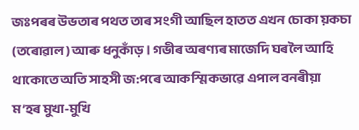জঃপৰৰ উভতাৰ পথত তাৰ সংগী আছিল হাতত এখন চোকা য়কচা (তৰোৱাল) আৰু ধনুকাঁড়। গভীৰ অৰণ্যৰ মাজেদি ঘৰলৈ আহি থাকোতে অতি সাহসী জ:পৰে আকস্মিকভাৱে এপাল বনৰীয়া ম’হৰ মুখা-মুখি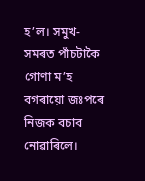হ’ল। সমুখ-সমৰত পাঁচটাকৈ গোণা ম’হ বগৰায়ো জঃপৰে নিজক বচাব নোৱাৰিলে।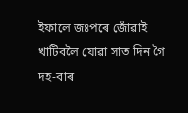ইফালে জঃপৰে জোঁৱাই খাটিবলৈ যোৱা সাত দিন গৈ দহ-বাৰ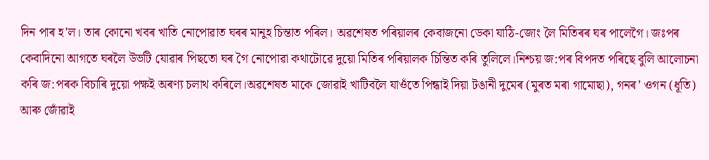দিন পাৰ হ’ল। তাৰ কোনো খবৰ খাতি নোপোৱাত ঘৰৰ মানুহ চিন্তাত পৰিল। অৱশেষত পৰিয়ালৰ কেবাজনো ডেকা যাঠি-জোং লৈ মিতিৰৰ ঘৰ পালেগৈ। জঃপৰ কেবাদিনো আগতে ঘৰলৈ উভটি যোৱাৰ পিছতো ঘৰ গৈ নোপোৱা কথাটোৱে দুয়ো মিতিৰ পৰিয়ালক চিন্তিত কৰি তুলিলে।নিশ্চয় জ:পৰ বিপদত পৰিছে বুলি আলোচনা কৰি জ:পৰক বিচাৰি দুয়ো পক্ষই অৰণ্য চলাথ কৰিলে।অৱশেষত মাকে জোৱাই খাটিবলৈ যাওঁতে পিন্ধাই দিয়া টঙানী দুমেৰ (মুৰত মৰা গামোছা), গনৰ’ ওগন (ধূতি) আৰু জোঁৱাই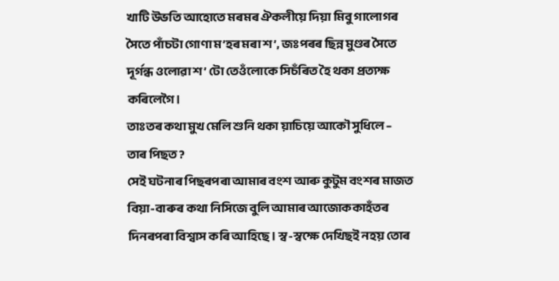খাটি উভতি আহোতে মৰমৰ ঐকলীয়ে দিয়া মিবু গালোগৰ সৈতে পাঁচটা গোণা ম’হৰ মৰা শ’, জঃপৰৰ ছিন্ন মুণ্ডৰ সৈতে দূৰ্গন্ধ ওলোৱা শ’ টো তেওঁলোকে সিচঁৰিত হৈ থকা প্ৰত্যক্ষ কৰিলেগৈ।
তাঃতৰ কথা মুখ মেলি শুনি থকা য়াচিয়ে আকৌ সুধিলে –
তাৰ পিছত ?
সেই ঘটনাৰ পিছৰপৰা আমাৰ বংশ আৰু কুটুম বংশৰ মাজত বিয়া-বাৰুৰ কথা নিসিজে বুলি আমাৰ আজোককাহঁতৰ দিনৰপৰা বিশ্বাস কৰি আহিছে। স্ব-স্বক্ষে দেখিছই নহয় তোৰ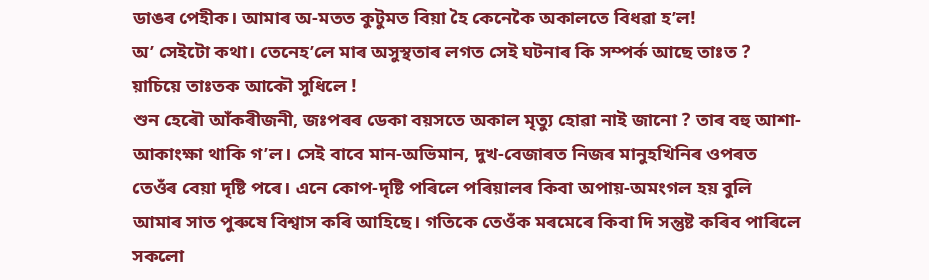ডাঙৰ পেহীক। আমাৰ অ-মতত কুটুমত বিয়া হৈ কেনেকৈ অকালতে বিধৱা হ’ল!
অ’ সেইটো কথা। তেনেহ’লে মাৰ অসুস্থতাৰ লগত সেই ঘটনাৰ কি সম্পৰ্ক আছে তাঃত ? য়াচিয়ে তাঃতক আকৌ সুধিলে !
শুন হেৰৌ আঁকৰীজনী, জঃপৰৰ ডেকা বয়সতে অকাল মৃত্যু হোৱা নাই জানো ? তাৰ বহু আশা- আকাংক্ষা থাকি গ’ল। সেই বাবে মান-অভিমান, দুখ-বেজাৰত নিজৰ মানুহখিনিৰ ওপৰত তেওঁৰ বেয়া দৃষ্টি পৰে। এনে কোপ-দৃষ্টি পৰিলে পৰিয়ালৰ কিবা অপায়-অমংগল হয় বুলি আমাৰ সাত পুৰুষে বিশ্বাস কৰি আহিছে। গতিকে তেওঁক মৰমেৰে কিবা দি সন্তুষ্ট কৰিব পাৰিলে সকলো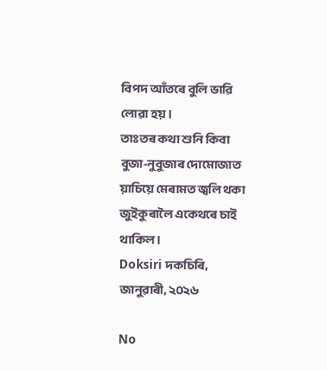বিপদ আঁতৰে বুলি ভাৱি লোৱা হয় ।
তাঃতৰ কথা শুনি কিবা বুজা-নুবুজাৰ দোমোজাত য়াচিয়ে মেৰামত জ্বলি থকা জুইকুৰালৈ একেথৰে চাই থাকিল।
Doksiri দকচিৰি, জানুৱাৰী, ২০২৬

No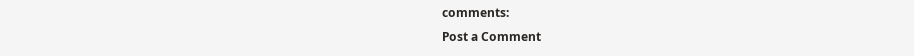comments:
Post a Comment